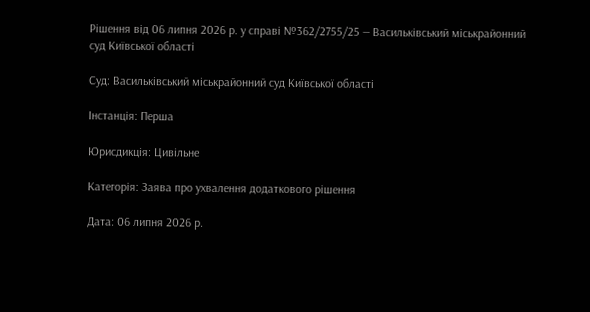Рішення від 06 липня 2026 р. у справі №362/2755/25 — Васильківський міськрайонний суд Київської області

Суд: Васильківський міськрайонний суд Київської області

Інстанція: Перша

Юрисдикція: Цивільне

Категорія: Заява про ухвалення додаткового рішення

Дата: 06 липня 2026 р.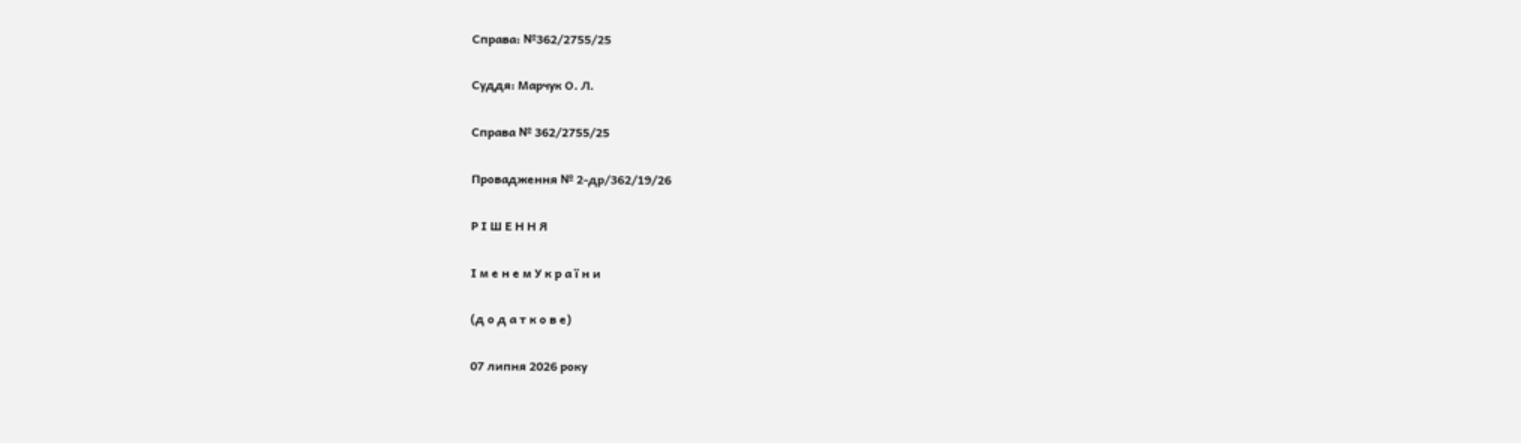Справа: №362/2755/25

Суддя: Марчук О. Л.

Справа № 362/2755/25

Провадження № 2-др/362/19/26

Р І Ш Е Н Н Я

І м е н е м У к р а ї н и

(д о д а т к о в е)

07 липня 2026 року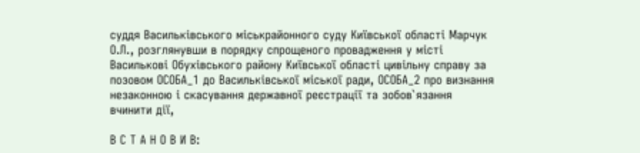суддя Васильківського міськрайонного суду Київської області Марчук О.Л., розглянувши в порядку спрощеного провадження у місті Василькові Обухівського району Київської області цивільну справу за позовом ОСОБА_1 до Васильківської міської ради, ОСОБА_2 про визнання незаконною і скасування державної реєстрації та зобов`язання вчинити дії,

В С Т А Н О В И В: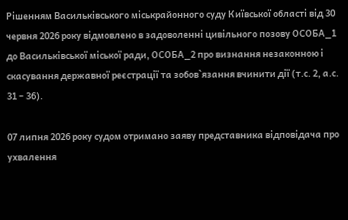Рішенням Васильківського міськрайонного суду Київської області від 30 червня 2026 року відмовлено в задоволенні цивільного позову ОСОБА_1 до Васильківської міської ради, ОСОБА_2 про визнання незаконною і скасування державної реєстрації та зобов`язання вчинити дії (т.с. 2, а.с. 31 – 36).

07 липня 2026 року судом отримано заяву представника відповідача про ухвалення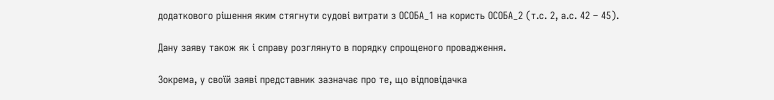додаткового рішення яким стягнути судові витрати з ОСОБА_1 на користь ОСОБА_2 (т.с. 2, а.с. 42 – 45).

Дану заяву також як і справу розглянуто в порядку спрощеного провадження.

Зокрема, у своїй заяві представник зазначає про те, що відповідачка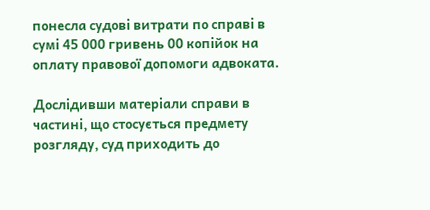понесла судові витрати по справі в сумі 45 000 гривень 00 копійок на оплату правової допомоги адвоката.

Дослідивши матеріали справи в частині, що стосується предмету розгляду, суд приходить до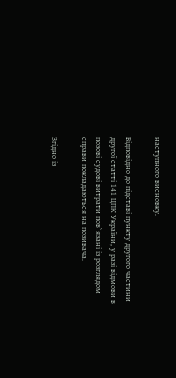наступного висновку.

Відповідно до підставі пункту другого частини другої статті 141 ЦПК України, у разі відмови в позові судові витрати пов`язані із розглядом справи покладаються на позивача.

Згідно із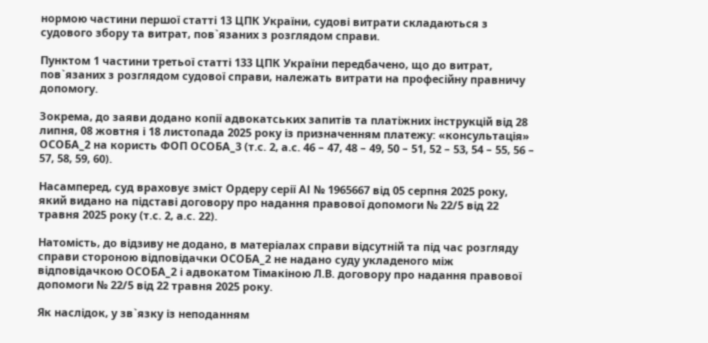нормою частини першої статті 13 ЦПК України, судові витрати складаються з судового збору та витрат, пов`язаних з розглядом справи.

Пунктом 1 частини третьої статті 133 ЦПК України передбачено, що до витрат, пов`язаних з розглядом судової справи, належать витрати на професійну правничу допомогу.

Зокрема, до заяви додано копії адвокатських запитів та платіжних інструкцій від 28 липня, 08 жовтня і 18 листопада 2025 року із призначенням платежу: «консультація» ОСОБА_2 на користь ФОП ОСОБА_3 (т.с. 2, а.с. 46 – 47, 48 – 49, 50 – 51, 52 – 53, 54 – 55, 56 – 57, 58, 59, 60).

Насамперед, суд враховує зміст Ордеру серії АІ № 1965667 від 05 серпня 2025 року, який видано на підставі договору про надання правової допомоги № 22/5 від 22 травня 2025 року (т.с. 2, а.с. 22).

Натомість, до відзиву не додано, в матеріалах справи відсутній та під час розгляду справи стороною відповідачки ОСОБА_2 не надано суду укладеного між відповідачкою ОСОБА_2 і адвокатом Тімакіною Л.В. договору про надання правової допомоги № 22/5 від 22 травня 2025 року.

Як наслідок, у зв`язку із неподанням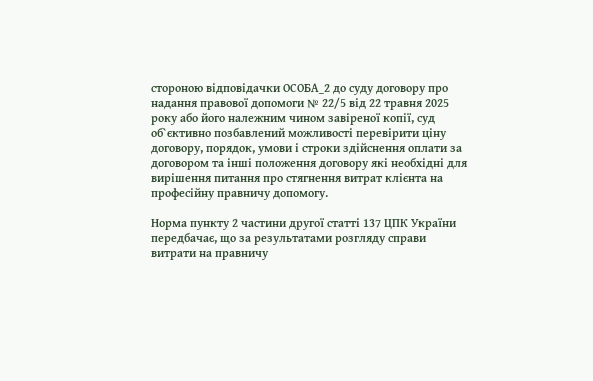стороною відповідачки ОСОБА_2 до суду договору про надання правової допомоги № 22/5 від 22 травня 2025 року або його належним чином завіреної копії, суд об`єктивно позбавлений можливості перевірити ціну договору, порядок, умови і строки здійснення оплати за договором та інші положення договору які необхідні для вирішення питання про стягнення витрат клієнта на професійну правничу допомогу.

Норма пункту 2 частини другої статті 137 ЦПК України передбачає, що за результатами розгляду справи витрати на правничу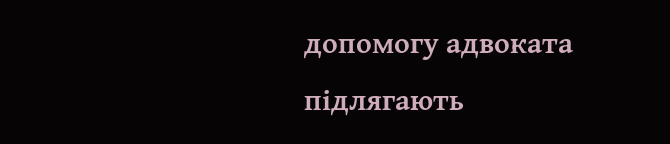допомогу адвоката підлягають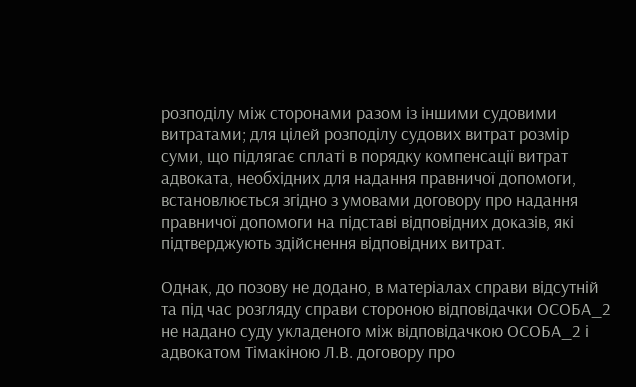розподілу між сторонами разом із іншими судовими витратами; для цілей розподілу судових витрат розмір суми, що підлягає сплаті в порядку компенсації витрат адвоката, необхідних для надання правничої допомоги, встановлюється згідно з умовами договору про надання правничої допомоги на підставі відповідних доказів, які підтверджують здійснення відповідних витрат.

Однак, до позову не додано, в матеріалах справи відсутній та під час розгляду справи стороною відповідачки ОСОБА_2 не надано суду укладеного між відповідачкою ОСОБА_2 і адвокатом Тімакіною Л.В. договору про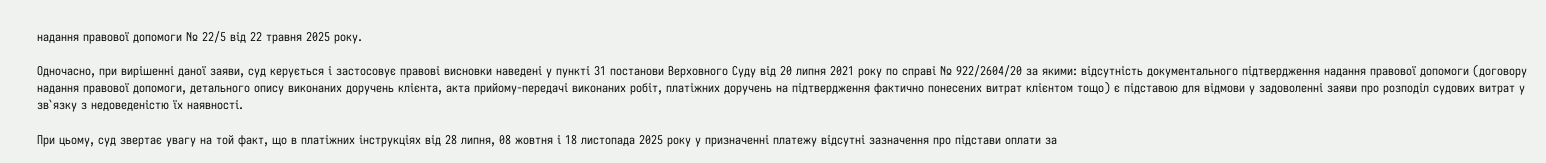надання правової допомоги № 22/5 від 22 травня 2025 року.

Одночасно, при вирішенні даної заяви, суд керується і застосовує правові висновки наведені у пункті 31 постанови Верховного Суду від 20 липня 2021 року по справі № 922/2604/20 за якими: відсутність документального підтвердження надання правової допомоги (договору надання правової допомоги, детального опису виконаних доручень клієнта, акта прийому-передачі виконаних робіт, платіжних доручень на підтвердження фактично понесених витрат клієнтом тощо) є підставою для відмови у задоволенні заяви про розподіл судових витрат у зв`язку з недоведеністю їх наявності.

При цьому, суд звертає увагу на той факт, що в платіжних інструкціях від 28 липня, 08 жовтня і 18 листопада 2025 року у призначенні платежу відсутні зазначення про підстави оплати за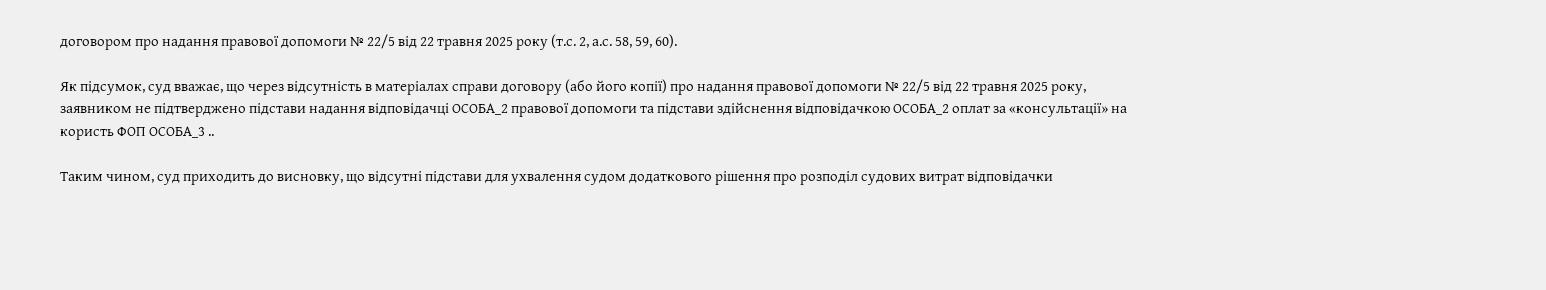договором про надання правової допомоги № 22/5 від 22 травня 2025 року (т.с. 2, а.с. 58, 59, 60).

Як підсумок, суд вважає, що через відсутність в матеріалах справи договору (або його копії) про надання правової допомоги № 22/5 від 22 травня 2025 року, заявником не підтверджено підстави надання відповідачці ОСОБА_2 правової допомоги та підстави здійснення відповідачкою ОСОБА_2 оплат за «консультації» на користь ФОП ОСОБА_3 ..

Таким чином, суд приходить до висновку, що відсутні підстави для ухвалення судом додаткового рішення про розподіл судових витрат відповідачки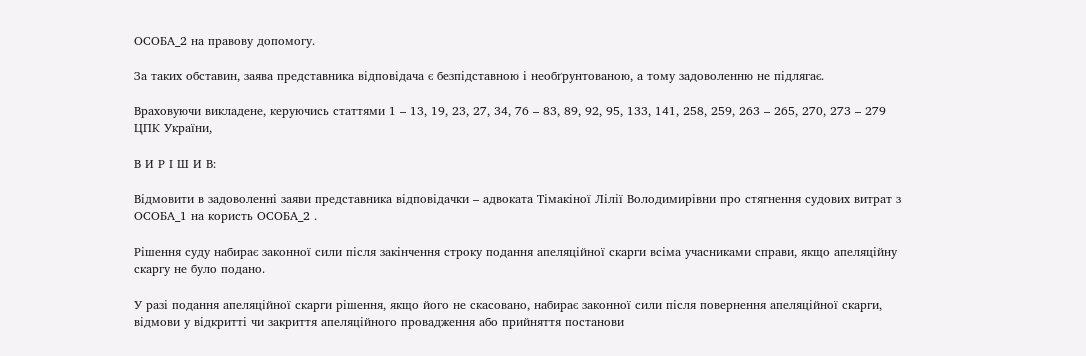ОСОБА_2 на правову допомогу.

За таких обставин, заява представника відповідача є безпідставною і необґрунтованою, а тому задоволенню не підлягає.

Враховуючи викладене, керуючись статтями 1 – 13, 19, 23, 27, 34, 76 – 83, 89, 92, 95, 133, 141, 258, 259, 263 – 265, 270, 273 – 279 ЦПК України,

В И Р І Ш И В:

Відмовити в задоволенні заяви представника відповідачки – адвоката Тімакіної Лілії Володимирівни про стягнення судових витрат з ОСОБА_1 на користь ОСОБА_2 .

Рішення суду набирає законної сили після закінчення строку подання апеляційної скарги всіма учасниками справи, якщо апеляційну скаргу не було подано.

У разі подання апеляційної скарги рішення, якщо його не скасовано, набирає законної сили після повернення апеляційної скарги, відмови у відкритті чи закриття апеляційного провадження або прийняття постанови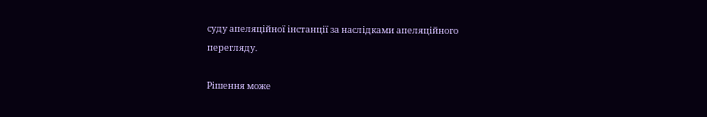суду апеляційної інстанції за наслідками апеляційного перегляду.

Рішення може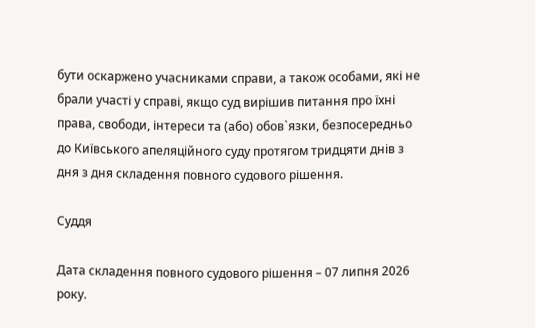бути оскаржено учасниками справи, а також особами, які не брали участі у справі, якщо суд вирішив питання про їхні права, свободи, інтереси та (або) обов`язки, безпосередньо до Київського апеляційного суду протягом тридцяти днів з дня з дня складення повного судового рішення.

Суддя

Дата складення повного судового рішення – 07 липня 2026 року.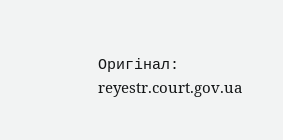Оригінал: reyestr.court.gov.ua